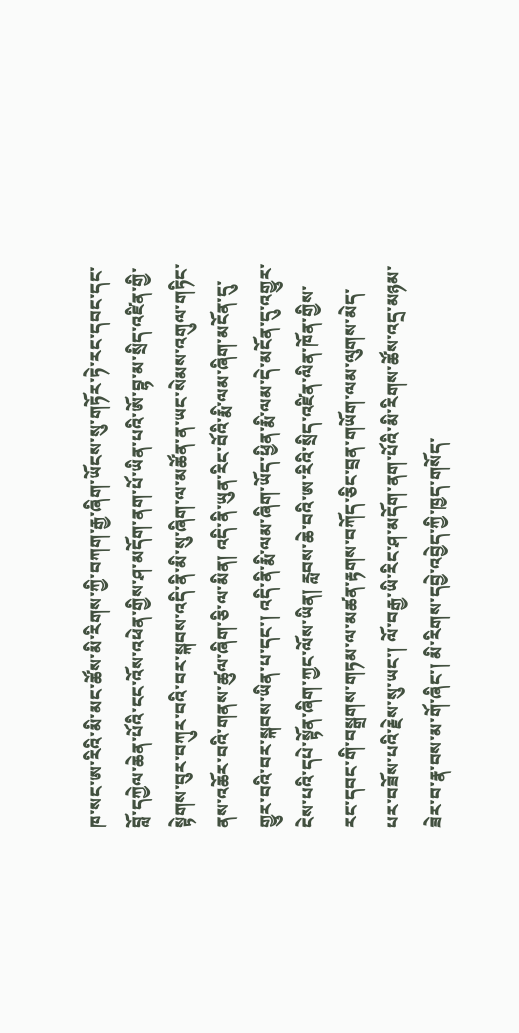ཁ་སང་ཨ་རིའི་མི་མང་ཚོས་མི་རིགས་ཀྱི་བཀག་རྒྱ་ཞིག་ཡོངས་སུ་གཏོར་ཏེ་རང་དབང་དང་བློ་དཀྱེལ་ཆེན་པོའི་ངང་འོས་འཕེན་གྱིས་ཤ་མདོག་ནག་པོ་ཡིན་པའི་ཨོ་བྷ་མ་སྲིད་འཛིན་གྱི་སྟེགས་བུར་བཀུར་བའི་བར་སྐབས་འདི་ནི་མི་སུ་ཞིག་ལ་མཚོན་ན་ཡང་སེམས་འགུལ་གཏིང་ནས་འཆོར་བའི་གནས་ཚུལ་ཞིག་ཅི་ལ་མིན། འདི་ནི་ཡུན་རིང་བོའི་རྨི་ལམ་ཞིག་མངོན་དུ་གྱུར་བའི་བར་སྐབས་ཡིན་པ་དང་། འདི་ནི་རྨི་ལམ་ཞིག་ཡོད་ཕྱིན་རྨི་ལམ་དེ་མངོན་དུ་འགྱུར་ངེས་པའི་དཔེ་སྟོན་ཞིག་ཀྱང་ལོས་ཡིན། རླབས་ཆེ་བའི་ཨ་རིའི་སྲིད་འཛིན་ལིན་ཁོན་གྱིས་རང་དབང་གི་བསྒྲགས་གཏམ་ལ་མཚན་རྟགས་བཀོད་ཅིང་བྲན་གཡོག་ལམ་ལུགས་མེད་པར་བཟོས་པའི་རྗེས་སུ་ཡང་། ལོ་བརྒྱ་ཡི་རིང་ཤ་མདོག་ནག་པོའི་མི་རིགས་ཚོས་འདྲ་མཉམ་ཟེར་བ་རྣ་བས་མ་གོ་ཞིང་། མི་རིགས་དབྱེ་འབྱེད་ཀྱི་ཁྱད་གསོད་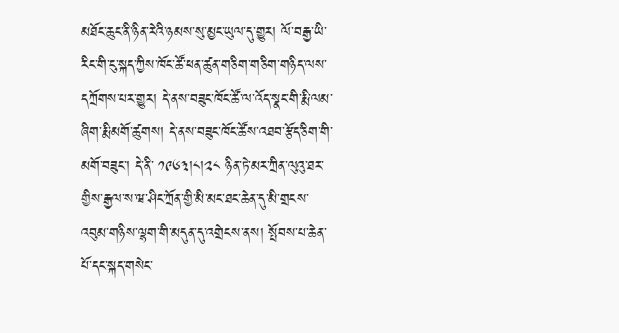མཐོང་ཆུང་ནི་ཉིན་རེའི་ཉམས་སུ་མྱང་ཡུལ་དུ་གྱུར། ལོ་བརྒྱ་ཡི་རིང་གི་ངུ་སྐད་ཀྱིས་ཁོང་ཚོ་ཕན་ཚུན་གཅིག་གཅིག་གཉིད་ལས་དཀྲོགས་པར་གྱུར། དེ་ནས་བཟུང་ཁོང་ཚོ་ལ་འོད་སྣང་གི་རྨི་ལམ་ཞིག་རྨི་མགོ་ཚུགས། དེ་ནས་བཟུང་ཁོང་ཚོས་འཐབ་རྩོད་ཅིག་གི་མགོ་བཟུང་། དེ་ནི་ ༡༩༦༣།༨།༢༨ ཉིན་ཏེ་མར་ཀྲིན་ལུའུ་ཐར་གྱིས་རྒྱལ་ས་ཝ་ཤིང་ཀྲོན་གྱི་མི་མང་ཐང་ཆེན་དུ་མི་གྲངས་འབུམ་གཉིས་ལྷག་གི་མདུན་དུ་འགྲེངས་ནས། སྤོབས་པ་ཆེན་པོ་དང་སྐད་གསེང་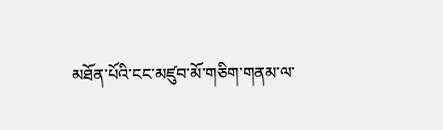མཐོན་པོའི་ངང་མཛུབ་མོ་གཅིག་གནམ་ལ་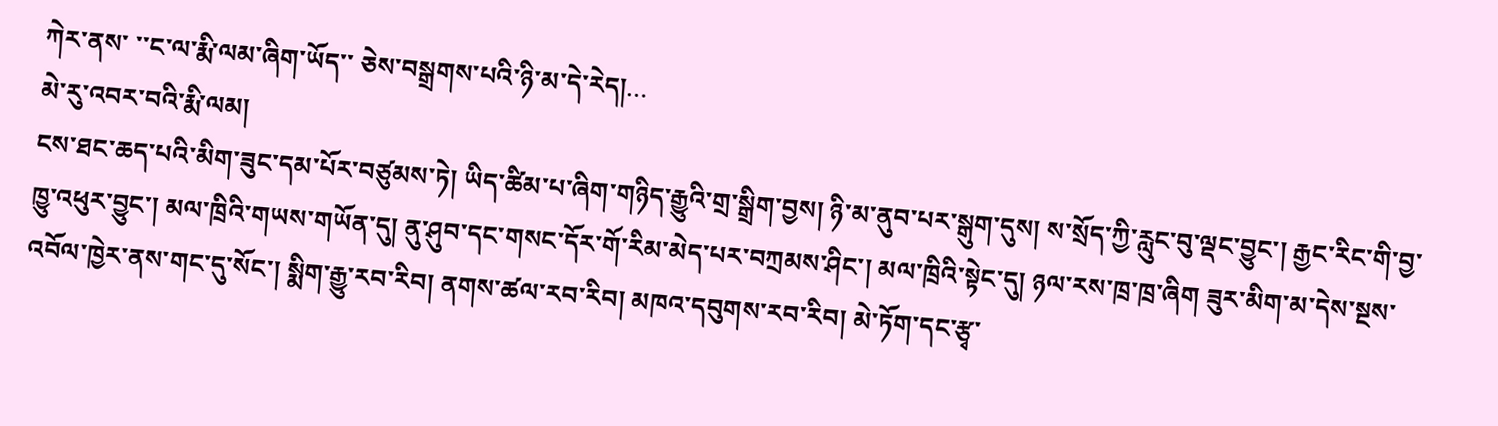ཀེར་ནས་ ་་ང་ལ་རྨི་ལམ་ཞིག་ཡོད་་ ཅེས་བསྒྲགས་པའི་ཉི་མ་དེ་རེད།…
མེ་རུ་འབར་བའི་རྨི་ལམ།
ངས་ཐང་ཆད་པའི་མིག་ཟུང་དམ་པོར་བཙུམས་ཏེ། ཡིད་ཚིམ་པ་ཞིག་གཉིད་རྒྱུའི་གྲ་སྒྲིག་བྱས། ཉི་མ་ནུབ་པར་སྒུག་དུས། ས་སྲོད་ཀྱི་རླུང་བུ་ལྡང་བྱུང་། རྒྱང་རིང་གི་བྱ་ཁྱུ་འཕུར་བྱུང་། མལ་ཁྲིའི་གཡས་གཡོན་དུ། ནུ་ཤུབ་དང་གསང་དོར་གོ་རིམ་མེད་པར་བཀྲམས་ཤིང་། མལ་ཁྲིའི་སྟེང་དུ། ཉལ་རས་ཁྲ་ཁྲ་ཞིག ཟུར་མིག་མ་དེས་སྔས་འབོལ་ཁྱེར་ནས་གང་དུ་སོང་། སྨིག་རྒྱུ་རབ་རིབ། ནགས་ཚལ་རབ་རིབ། མཁའ་དབུགས་རབ་རིབ། མེ་ཏོག་དང་རྩྭ་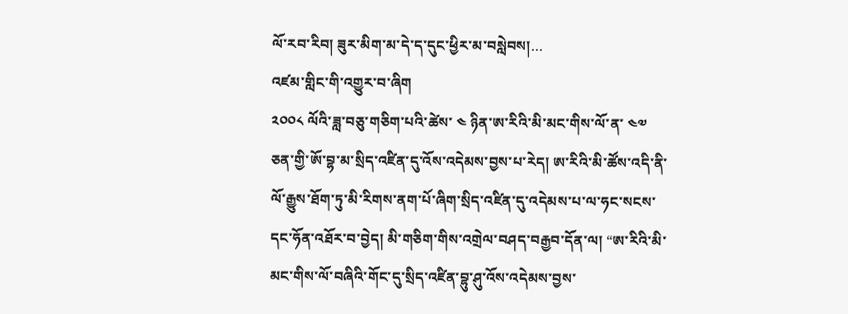ལོ་རབ་རིབ། ཟུར་མིག་མ་དེ་ད་དུང་ཕྱིར་མ་བསླེབས།…
འཛམ་གླིང་གི་འགྱུར་བ་ཞིག
༢༠༠༨ ལོའི་ཟླ་བཅུ་གཅིག་པའི་ཚེས་ ༤ ཉིན་ཨ་རིའི་མི་མང་གིས་ལོ་ན་ ༤༧ ཅན་གྱི་ཨོ་བྷ་མ་སྲིད་འཛིན་དུ་འོས་འདེམས་བྱས་པ་རེད། ཨ་རིའི་མི་ཚོས་འདི་ནི་ལོ་རྒྱུས་ཐོག་ཏུ་མི་རིགས་ནག་པོ་ཞིག་སྲིད་འཛིན་དུ་འདེམས་པ་ལ་ཧང་སངས་དང་ཧོན་འཐོར་བ་བྱེད། མི་གཅིག་གིས་འགྲེལ་བཤད་བརྒྱབ་དོན་ལ། “ཨ་རིའི་མི་མང་གིས་ལོ་བཞིའི་གོང་དུ་སྲིད་འཛིན་བྷུ་ཤུ་འོས་འདེམས་བྱས་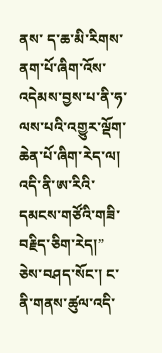ནས་ ད་ཆ་མི་རིགས་ནག་པོ་ཞིག་འོས་འདེམས་བྱས་པ་ནི་ཧ་ལས་པའི་འགྱུར་ལྡོག་ཆེན་པོ་ཞིག་རེད་ལ། འདི་ནི་ཨ་རིའི་དམངས་གཙོའི་གཟི་བརྗིད་ཅིག་རེད།” ཅེས་བཤད་སོང་། ང་ནི་གནས་ཚུལ་འདི་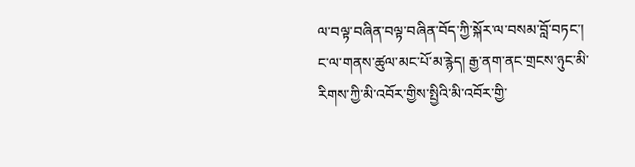ལ་བལྟ་བཞིན་བལྟ་བཞིན་བོད་ཀྱི་སྐོར་ལ་བསམ་བློ་བཏང་། ང་ལ་གནས་ཚུལ་མང་པོ་མ་རྙེད། རྒྱ་ནག་ནང་གྲངས་ཉུང་མི་རིགས་ཀྱི་མི་འབོར་གྱིས་སྤྱིའི་མི་འབོར་གྱི་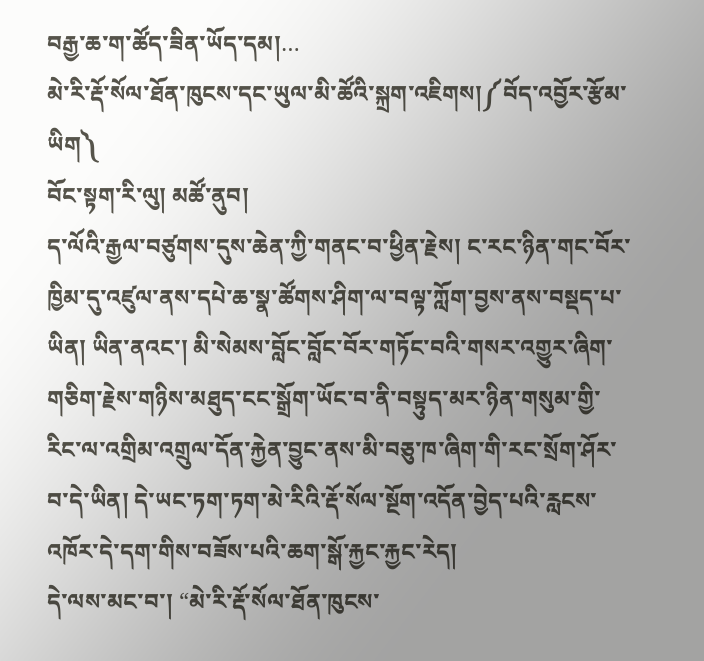བརྒྱ་ཆ་ག་ཚོད་ཟིན་ཡོད་དམ།…
མེ་རི་རྡོ་སོལ་ཐོན་ཁུངས་དང་ཡུལ་མི་ཚོའི་སྐྲག་འཇིགས།༼བོད་འབྱོར་རྩོམ་ཡིག༽
བོང་སྟག་རི་ལུ། མཚོ་ནུབ།
ད་ལོའི་རྒྱལ་བཙུགས་དུས་ཆེན་ཀྱི་གནང་བ་ཕྱིན་རྗེས། ང་རང་ཉིན་གང་བོར་ཁྱིམ་དུ་འཛུལ་ནས་དཔེ་ཆ་སྣ་ཚོགས་ཤིག་ལ་བལྟ་ཀློག་བྱས་ནས་བསྡད་པ་ཡིན། ཡིན་ནའང་། མི་སེམས་བློང་བློང་བོར་གཏོང་བའི་གསར་འགྱུར་ཞིག་གཅིག་རྗེས་གཉིས་མཐུད་ངང་སྒྲོག་ཡོང་བ་ནི་བསྟུད་མར་ཉིན་གསུམ་གྱི་རིང་ལ་འགྲིམ་འགྲུལ་དོན་རྐྱེན་བྱུང་ནས་མི་བཅུ་ཁ་ཞིག་གི་རང་སྲོག་ཤོར་བ་དེ་ཡིན། དེ་ཡང་ཏག་ཏག་མེ་རིའི་རྡོ་སོལ་སྔོག་འདོན་བྱེད་པའི་རླངས་འཁོར་དེ་དག་གིས་བཟོས་པའི་ཆག་སྒོ་རྐྱང་རྐྱང་རེད།
དེ་ལས་མང་བ་། “མེ་རི་རྡོ་སོལ་ཐོན་ཁུངས་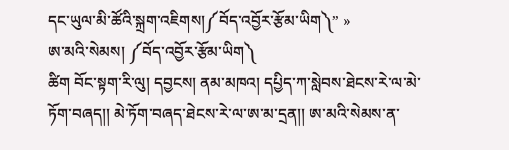དང་ཡུལ་མི་ཚོའི་སྐྲག་འཇིགས།༼བོད་འབྱོར་རྩོམ་ཡིག༽” »
ཨ་མའི་སེམས། ༼བོད་འབྱོར་རྩོམ་ཡིག༽
ཚིག བོང་སྟག་རི་ལུ། དབྱངས། ནམ་མཁའ། དཔྱིད་ཀ་སླེབས་ཐེངས་རེ་ལ་མེ་ཏོག་བཞད།། མེ་ཏོག་བཞད་ཐེངས་རེ་ལ་ཨ་མ་དྲན།། ཨ་མའི་སེམས་ན་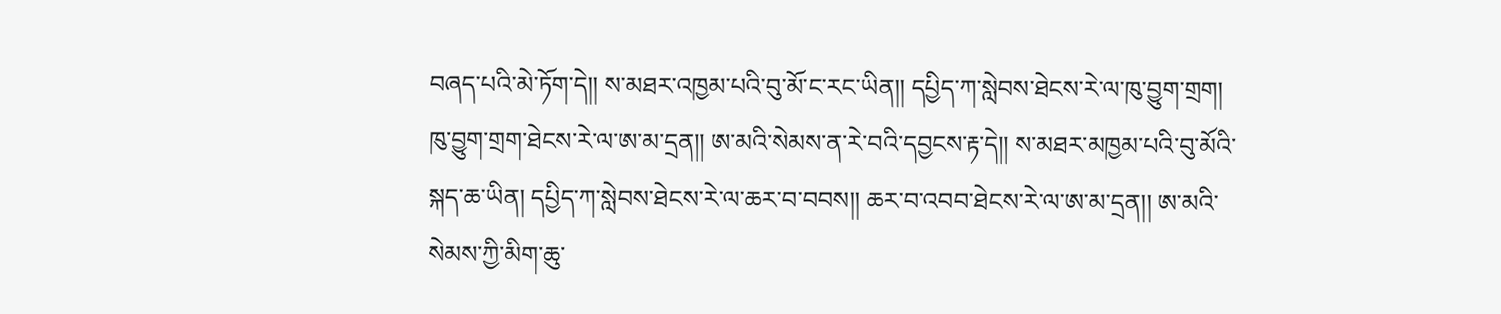བཞད་པའི་མེ་ཏོག་དེ།། ས་མཐར་འཁྱམ་པའི་བུ་མོ་ང་རང་ཡིན།། དཔྱིད་ཀ་སླེབས་ཐེངས་རེ་ལ་ཁུ་བྱུག་གྲག། ཁུ་བྱུག་གྲག་ཐེངས་རེ་ལ་ཨ་མ་དྲན།། ཨ་མའི་སེམས་ན་རེ་བའི་དབྱངས་རྟ་དེ།། ས་མཐར་མཁྱམ་པའི་བུ་མོའི་སྐད་ཆ་ཡིན། དཔྱིད་ཀ་སླེབས་ཐེངས་རེ་ལ་ཆར་བ་བབས།། ཆར་བ་འབབ་ཐེངས་རེ་ལ་ཨ་མ་དྲན།། ཨ་མའི་སེམས་ཀྱི་མིག་ཆུ་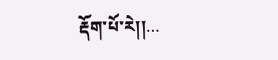རྡོག་པོ་རེ།།…